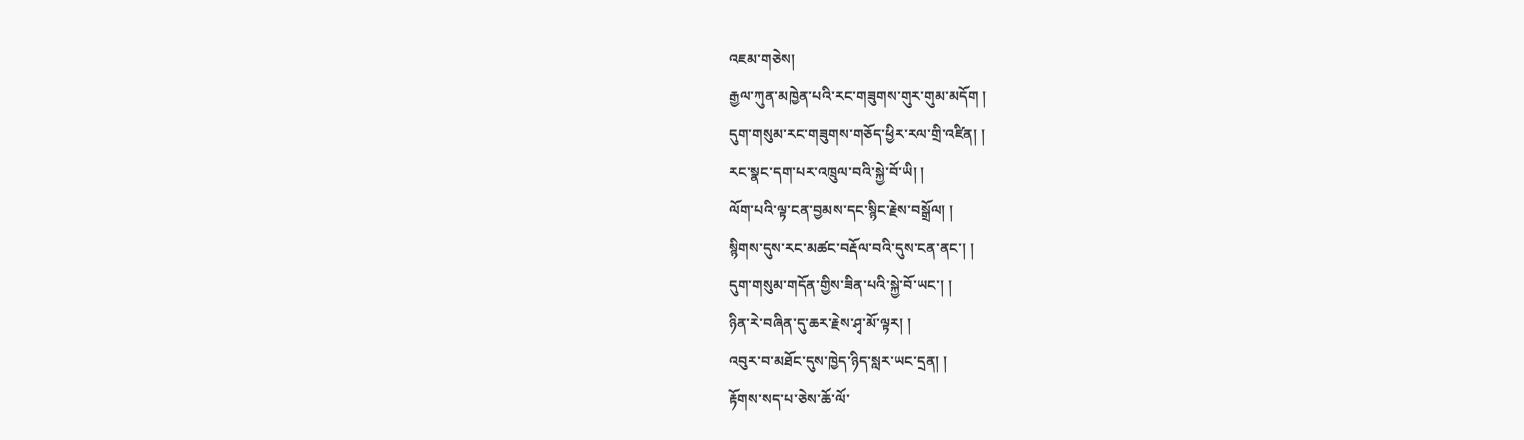འཇམ་གཅེས།
རྒྱལ་ཀུན་མཁྱེན་པའི་རང་གཟུགས་གུར་གུམ་མདོག །
དུག་གསུམ་རང་གཟུགས་གཅོད་ཕྱིར་རལ་གྲི་འཛིན། །
རང་སྣང་དག་པར་འཁྲུལ་བའི་སྐྱེ་བོ་ཡི། །
ལོག་པའི་ལྟ་ངན་བྱམས་དང་སྙིང་རྗེས་བསྒྲོལ། །
སྙིགས་དུས་རང་མཚང་བརྡོལ་བའི་དུས་ངན་ནང་། །
དུག་གསུམ་གདོན་གྱིས་ཟིན་པའི་སྐྱེ་བོ་ཡང་། །
ཉིན་རེ་བཞིན་དུ་ཆར་རྗེས་ཤྭ་མོ་ལྟར། །
འབུར་བ་མཐོང་དུས་ཁྱེད་ཉིད་སླར་ཡང་དྲན། །
རྟོགས་སད་པ་ཅེས་ཆོ་ལོ་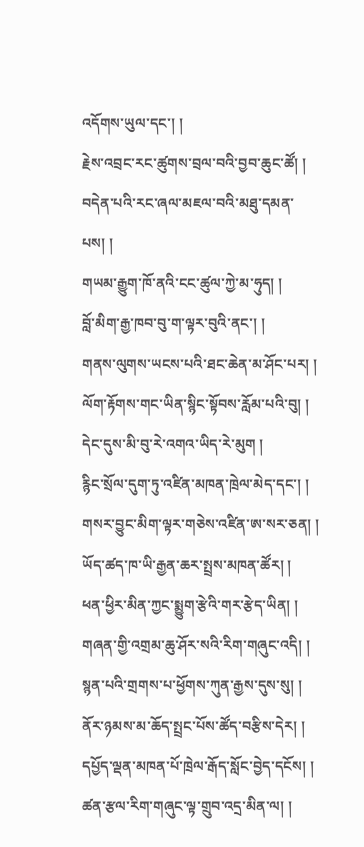འདོགས་ཡུལ་དང་། །
རྗེས་འབྲང་རང་ཚུགས་བྲལ་བའི་བྱབ་ཆུང་ཚོ། །
བདེན་པའི་རང་ཞལ་མཇལ་བའི་མཐུ་དམན་པས། །
གཡམ་རྒྱུག་ཁོ་ནའི་ངང་ཚུལ་ཀྱེ་མ་ཧུད། །
བློ་མིག་རྒྱ་ཁབ་བུ་ག་ལྟར་བུའི་ནང་། །
གནས་ལུགས་ཡངས་པའི་ཐང་ཆེན་མ་ཤོང་པར། །
ལོག་རྟོགས་གང་ཡིན་སྙིང་སྟོབས་རློམ་པའི་བུ། །
དེང་དུས་མི་བུ་རེ་འགའ་ཡིད་རེ་མུག །
རྙིང་སྲོལ་དུག་ཏུ་འཛིན་མཁན་ཁྲེལ་མེད་དང་། །
གསར་བྱུང་མིག་ལྟར་གཅེས་འཛིན་ཨ་སར་ཅན། །
ཡོད་ཚད་ཁ་ཡི་རྒྱན་ཆར་སྤྲས་མཁན་ཚོར། །
ཕན་ཕྱིར་མིན་ཀྱང་སྨྱུག་རྩེའི་གར་རྩེད་ཡིན། །
གཞན་གྱི་འགྲམ་ཆུ་ཤོར་སའི་རིག་གཞུང་འདི། །
སྙན་པའི་གྲགས་པ་ཕྱོགས་ཀུན་རྒྱས་དུས་སུ། །
ནོར་ཉམས་མ་ཆོད་སྤྲང་པོས་ཚོད་བརྩིས་དེར། །
དཔྱོད་ལྡན་མཁན་པོ་ཁྲེལ་རྒོད་སློང་བྱེད་དངོས། །
ཚན་རྩལ་རིག་གཞུང་ལྟ་གྲུབ་འདྲ་མིན་ལ། །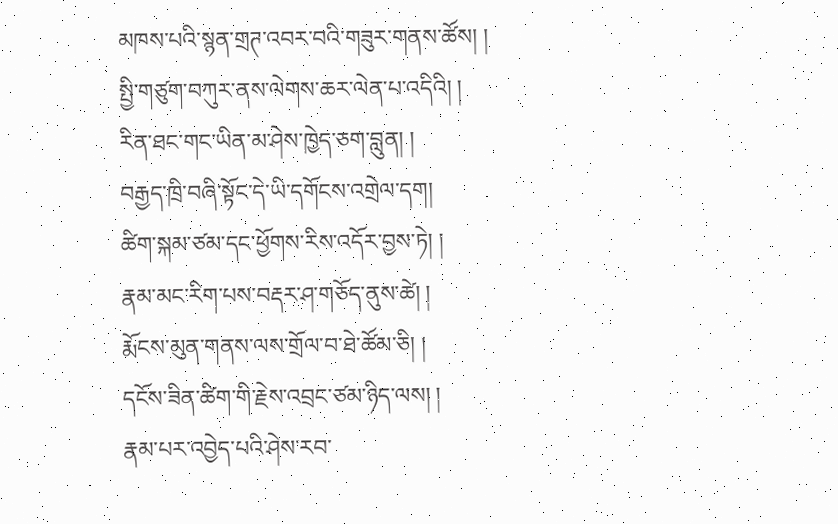མཁས་པའི་སྙན་གྲཊ་འབར་བའི་གཟུར་གནས་ཚོས། །
སྤྱི་གཙུག་བཀུར་ནས་ལེགས་ཆར་ལེན་པ་འདིའི། །
རིན་ཐང་གང་ཡིན་མ་ཤེས་ཁྱེད་ཅག་བླུན། །
བརྒྱད་ཁྲི་བཞི་སྟོང་དེ་ཡི་དགོངས་འགྲེལ་དག།
ཚིག་སྐམ་ཙམ་དང་ཕྱོགས་རིས་འདོར་བྱས་ཏེ། །
རྣམ་མང་རིག་པས་བརྡར་ཤ་གཅོད་ནུས་ཚེ། །
རྨོངས་མུན་གནས་ལས་གྲོལ་བ་ཐེ་ཚོམ་ཅི། །
དངོས་ཟིན་ཚིག་གི་རྗེས་འབྲང་ཙམ་ཉིད་ལས། །
རྣམ་པར་འབྱེད་པའི་ཤེས་རབ་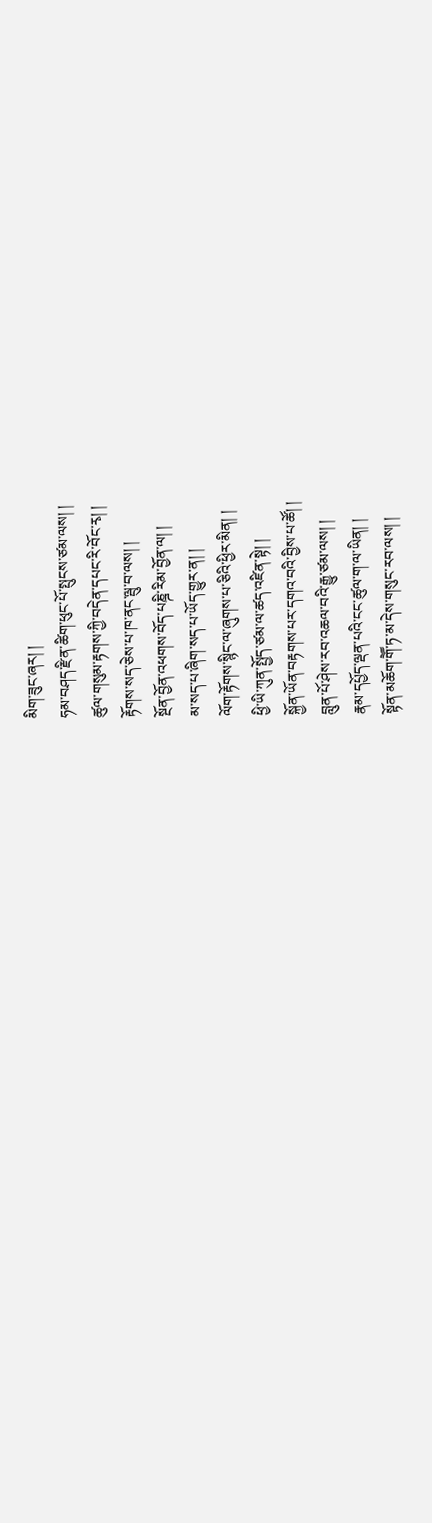མིག་ཟུང་ཞར། །
ཧམ་བཤད་རྫིན་ཚིག་ཕུང་པོ་སྤུངས་ཙམ་ལས། །
ཚུལ་གསུམ་རྟགས་ཀྱི་བདེན་དཔང་རི་བོང་རྭ། །
རྟོགས་སད་ཅེས་པ་ཁ་ནང་ལྦུ་བ་ལས། །
སྔོན་བྱོན་འཕགས་བོད་པཎྜི་རིམ་བྱོན་ལ། །
མ་སད་པ་ཞིག་སད་པ་ཡོད་གྱུར་ན། །
ལོག་རྟོགས་སྙིང་ལ་ཞུགས་པ་ཅིའི་ཕྱིར་མིན། །
ཕྱི་ཡི་ཀུན་སྤྱོད་ཙམ་ལ་ཚད་འཛིན་སྟེ། །
སྐྱོན་ཡོན་བརྟགས་པར་དགའ་བའི་བྱིས་པ་ཚོ། །
བླུན་པོ་ཤེས་རབ་འཆལ་བའི་རྒྱུ་ཙམ་ལས། །
རྣམ་དཔྱོད་ལྡན་པའི་ངང་ཚུལ་ག་ལ་ཡིན། །
སྟོན་མཆོག་གཽ་ཏ་མ་དེས་གསུང་རབ་ལས། །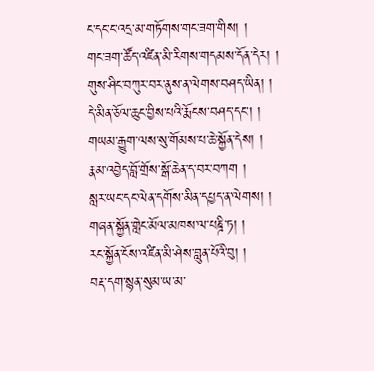ང་དང་ང་འདྲ་མ་གཏོགས་གང་ཟག་གིས། །
གང་ཟག་ཚོད་འཛིན་མི་རིགས་གདམས་དོན་དེར། །
གུས་ཤིང་བཀུར་བར་ནུས་ན་ལེགས་བཤད་ཡིན། །
དེ་མིན་ཅོལ་ཆུང་བྱིས་པའི་རྨོངས་བཤད་དང་། །
གཡམ་རྒྱུག་ལས་སུ་གོམས་པ་ཆེ་སྐྱོན་དེས། །
རྣམ་འབྱེད་བློ་གྲོས་སྒོ་ཆེན་ད་བར་བཀག །
སླར་ཡང་དང་ལེན་དགོས་མིན་དཔྱད་ན་ལེགས། །
གཞན་སྐྱོན་གླེང་མོལ་མཁས་ལ་པཎྜི་ཏ། །
རང་སྐྱོན་ངོས་འཛིན་མི་ཤེས་བླུན་པོའི་བུ། །
བརྡ་དག་སྙན་སུམ་ཡ་མ་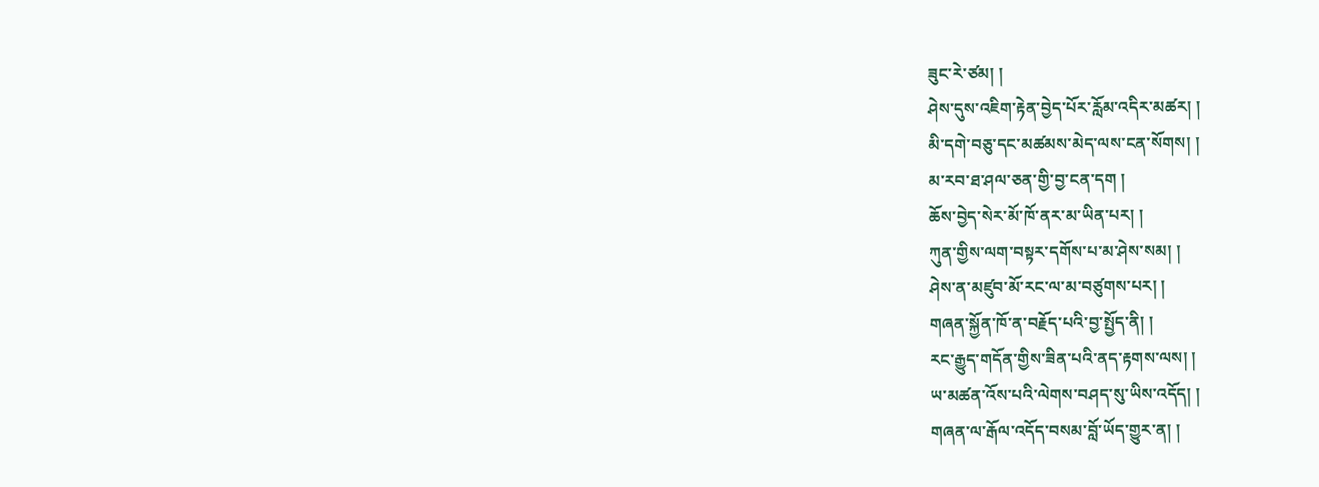ཟུང་རེ་ཙམ། །
ཤེས་དུས་འཇིག་རྟེན་བྱེད་པོར་རློམ་འདིར་མཚར། །
མི་དགེ་བཅུ་དང་མཚམས་མེད་ལས་ངན་སོགས། །
མ་རབ་ཐ་ཤལ་ཅན་གྱི་བྱ་ངན་དག །
ཆོས་བྱེད་སེར་མོ་ཁོ་ནར་མ་ཡིན་པར། །
ཀུན་གྱིས་ལག་བསྟར་དགོས་པ་མ་ཤེས་སམ། །
ཤེས་ན་མཛུབ་མོ་རང་ལ་མ་བཙུགས་པར། །
གཞན་སྐྱོན་ཁོ་ན་བརྗོད་པའི་བྱ་སྤྱོད་ནི། །
རང་རྒྱུད་གདོན་གྱིས་ཟིན་པའི་ནད་རྟགས་ལས། །
ཡ་མཚན་འོས་པའི་ལེགས་བཤད་སུ་ཡིས་འདོད། །
གཞན་ལ་རྒོལ་འདོད་བསམ་བློ་ཡོད་གྱུར་ན། །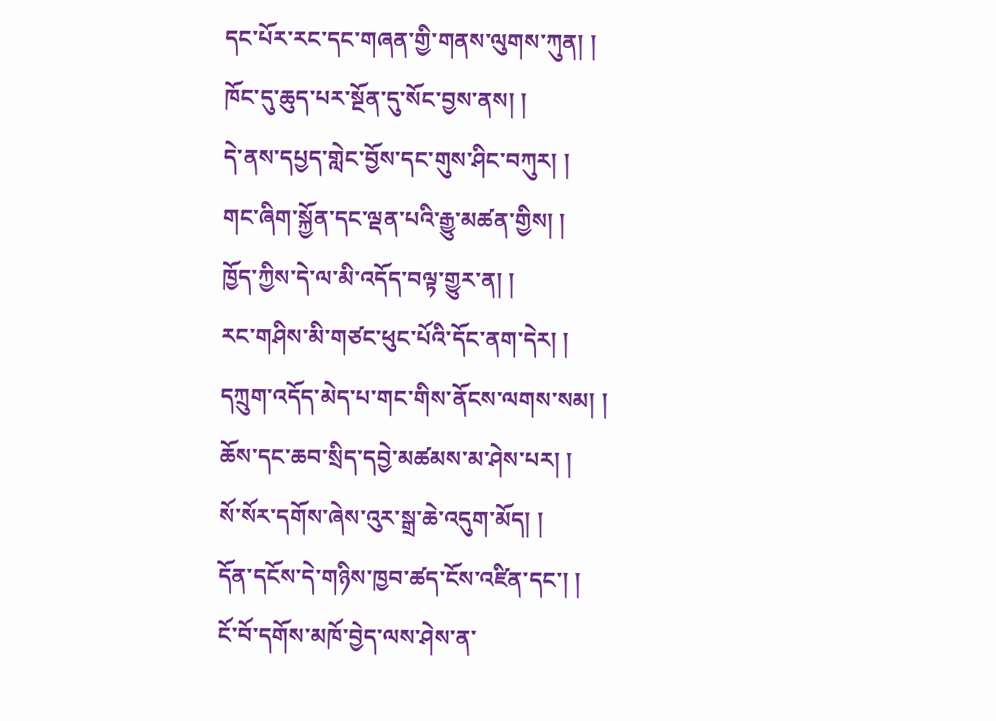དང་པོར་རང་དང་གཞན་གྱི་གནས་ལུགས་ཀུན། །
ཁོང་དུ་ཆུད་པར་སྔོན་དུ་སོང་བྱས་ནས། །
དེ་ནས་དཔྱད་གླེང་བྱོས་དང་གུས་ཤིང་བཀུར། །
གང་ཞིག་སྐྱོན་དང་ལྡན་པའི་རྒྱུ་མཚན་གྱིས། །
ཁྱོད་ཀྱིས་དེ་ལ་མི་འདོད་བལྟ་གྱུར་ན། །
རང་གཤིས་མི་གཙང་ཕུང་པོའི་དོང་ནག་དེར། །
དཀྲུག་འདོད་མེད་པ་གང་གིས་ནོངས་ལགས་སམ། །
ཆོས་དང་ཆབ་སྲིད་དབྱེ་མཚམས་མ་ཤེས་པར། །
སོ་སོར་དགོས་ཞེས་འུར་སྒྲ་ཆེ་འདུག་མོད། །
དོན་དངོས་དེ་གཉིས་ཁྱབ་ཚད་ངོས་འཛིན་དང་། །
ངོ་བོ་དགོས་མཁོ་བྱེད་ལས་ཤེས་ན་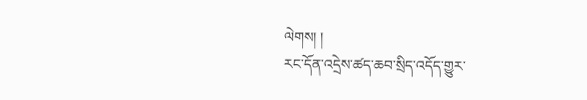ལེགས། །
རང་དོན་འདྲེས་ཚད་ཆབ་སྲིད་འདོད་གྱུར་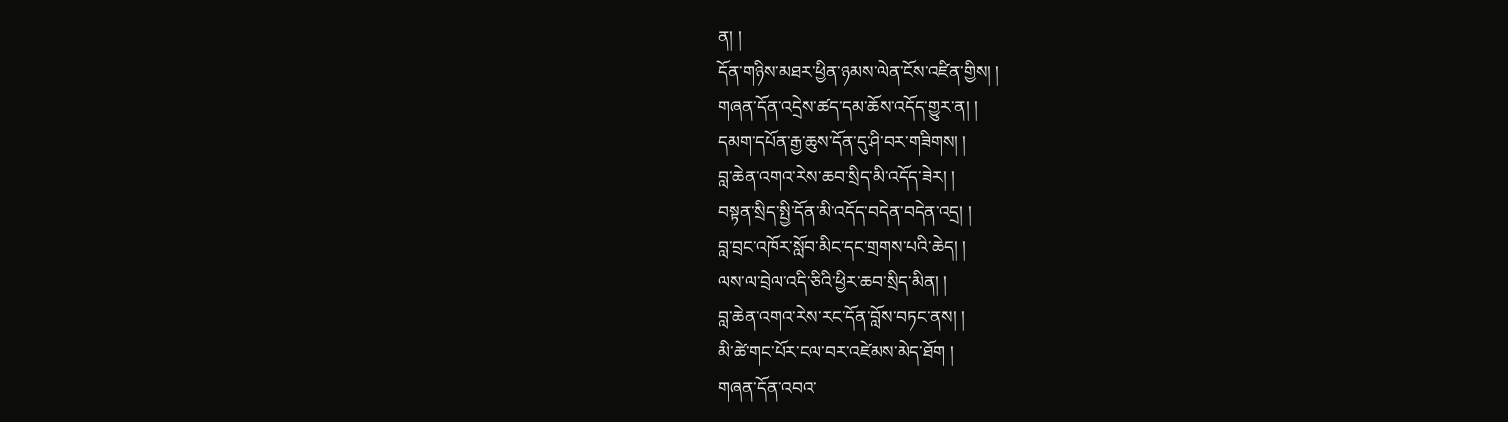ན། །
དོན་གཉིས་མཐར་ཕྱིན་ཉམས་ལེན་ངོས་འཛིན་གྱིས། །
གཞན་དོན་འདྲེས་ཚད་དམ་ཆོས་འདོད་གྱུར་ན། །
དམག་དཔོན་རྒྱ་ཆུས་དོན་དུ་ཤི་བར་གཟིགས། །
བླ་ཆེན་འགའ་རེས་ཆབ་སྲིད་མི་འདོད་ཟེར། །
བསྟན་སྲིད་སྤྱི་དོན་མི་འདོད་བདེན་བདེན་འདྲ། །
བླ་བྲང་འཁོར་སློབ་མིང་དང་གྲགས་པའི་ཆེད། །
ལས་ལ་བྲེལ་འདི་ཅིའི་ཕྱིར་ཆབ་སྲིད་མིན། །
བླ་ཆེན་འགའ་རེས་རང་དོན་བློས་བཏང་ནས། །
མི་ཚེ་གང་པོར་ངལ་བར་འཛེམས་མེད་ཐོག །
གཞན་དོན་འབའ་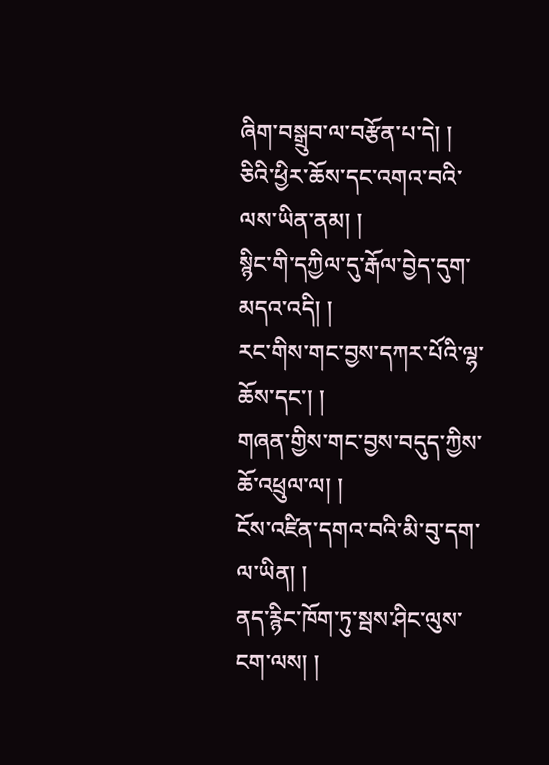ཞིག་བསྒྲུབ་ལ་བརྩོན་པ་དེ། །
ཅིའི་ཕྱིར་ཆོས་དང་འགའ་བའི་ལས་ཡིན་ནམ། །
སྙིང་གི་དཀྱིལ་དུ་རྒོལ་བྱེད་དུག་མདའ་འདི། །
རང་གིས་གང་བྱས་དཀར་པོའི་ལྷ་ཆོས་དང་། །
གཞན་གྱིས་གང་བྱས་བདུད་ཀྱིས་ཆོ་འཕྲུལ་ལ། །
ངོས་འཛིན་དགའ་བའི་མི་བུ་དག་ལ་ཡིན། །
ནད་རྙིང་ཁོག་ཏུ་སྦས་ཤིང་ལུས་ངག་ལས། །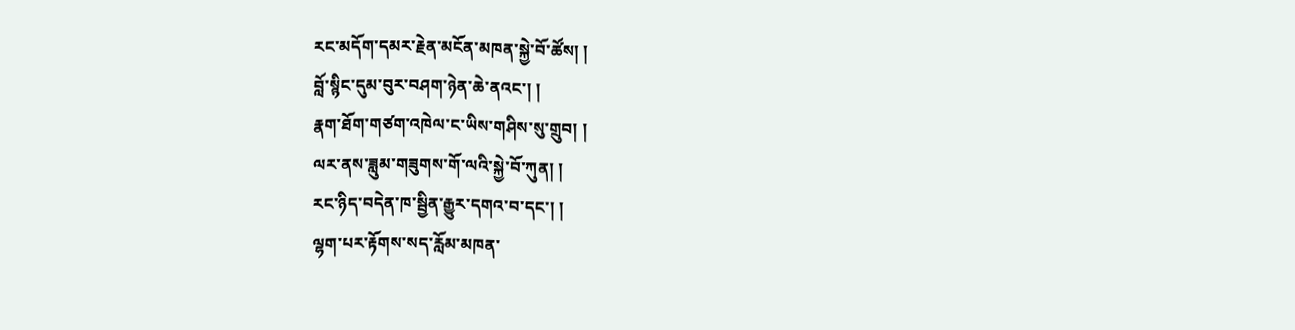རང་མདོག་དམར་རྗེན་མངོན་མཁན་སྐྱེ་བོ་ཚོས། །
བློ་སྙིང་དུམ་བུར་བཤག་ཉེན་ཆེ་ནའང་། །
རྣག་ཐོག་གཙག་འཁེལ་ང་ཡིས་གཤིས་སུ་གྲུབ། །
ལར་ནས་ཟླུམ་གཟུགས་གོ་ལའི་སྐྱེ་བོ་ཀུན། །
རང་ཉིད་བདེན་ཁ་སྦྱིན་རྒྱུར་དགའ་བ་དང་། །
ལྷག་པར་རྟོགས་སད་རློམ་མཁན་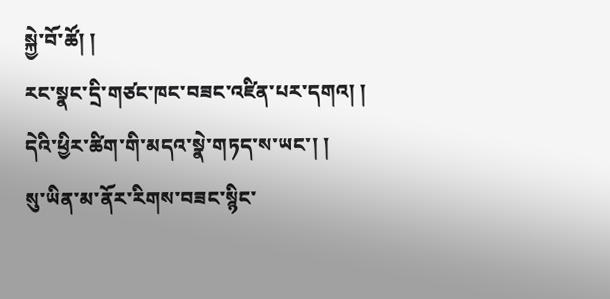སྐྱེ་བོ་ཚོ། །
རང་སྣང་དྲི་གཙང་ཁང་བཟང་འཛིན་པར་དགའ། །
དེའི་ཕྱིར་ཚིག་གི་མདའ་སྣེ་གཏད་ས་ཡང་། །
སུ་ཡིན་མ་ནོར་རིགས་བཟང་སྙིང་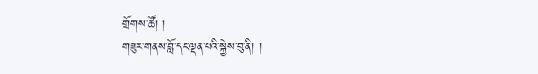གྲོགས་ཚོ། །
གཟུར་གནས་བློ་དང་ལྡན་པའི་སྐྱེས་བུ་ནི། །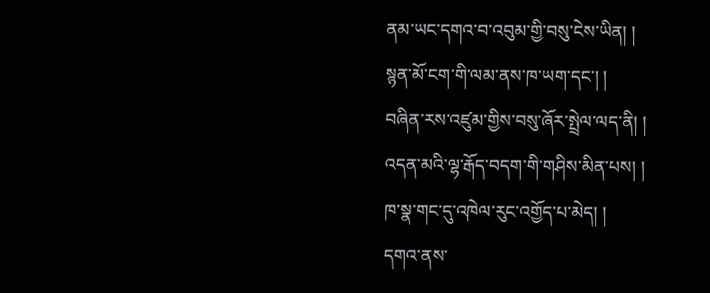ནམ་ཡང་དགའ་བ་འབུམ་གྱི་བསུ་ངེས་ཡིན། །
སྙན་མོ་ངག་གི་ལམ་ནས་ཁ་ཡག་དང་། །
བཞིན་རས་འཛུམ་གྱིས་བསུ་ཞོར་སྤྲེལ་ལད་ནི། །
འདན་མའི་ལྷ་རྒོད་བདག་གི་གཤིས་མིན་པས། །
ཁ་སྣ་གང་དུ་འཁེལ་རུང་འགྱོད་པ་མེད། །
དགའ་ནས་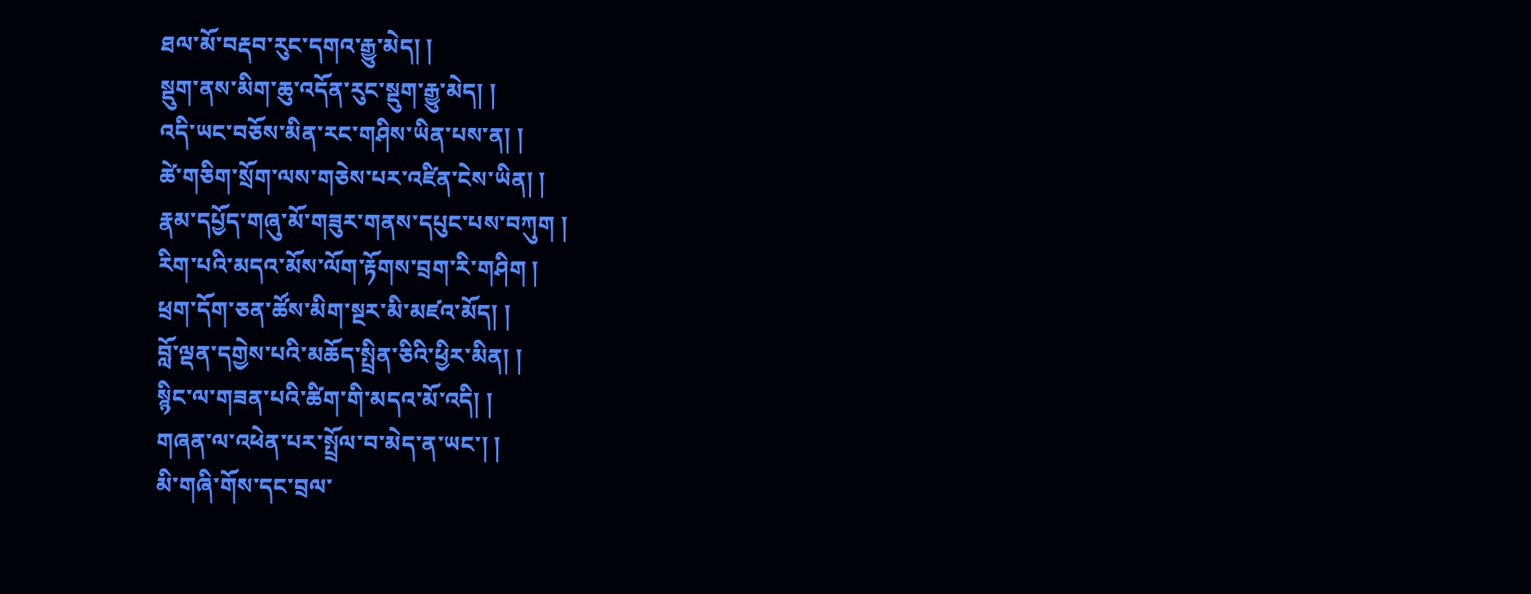ཐལ་མོ་བརྡབ་རུང་དགའ་རྒྱུ་མེད། །
སྡུག་ནས་མིག་ཆུ་འདོན་རུང་སྡུག་རྒྱུ་མེད། །
འདི་ཡང་བཅོས་མིན་རང་གཤིས་ཡིན་པས་ན། །
ཚེ་གཅིག་སྲོག་ལས་གཅེས་པར་འཛིན་ངེས་ཡིན། །
རྣམ་དཔྱོད་གཞུ་མོ་གཟུར་གནས་དཔུང་པས་བཀུག །
རིག་པའི་མདའ་མོས་ལོག་རྟོགས་བྲག་རི་གཤིག །
ཕྲག་དོག་ཅན་ཚོས་མིག་སྔར་མི་མཛའ་མོད། །
བློ་ལྡན་དགྱེས་པའི་མཆོད་སྤྲིན་ཅིའི་ཕྱིར་མིན། །
སྙིང་ལ་གཟན་པའི་ཚིག་གི་མདའ་མོ་འདི། །
གཞན་ལ་འཕེན་པར་སྤྲོལ་བ་མེད་ན་ཡང་། །
མི་གཞི་གོས་དང་བྲལ་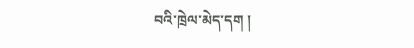བའི་ཁྲེལ་མེད་དག །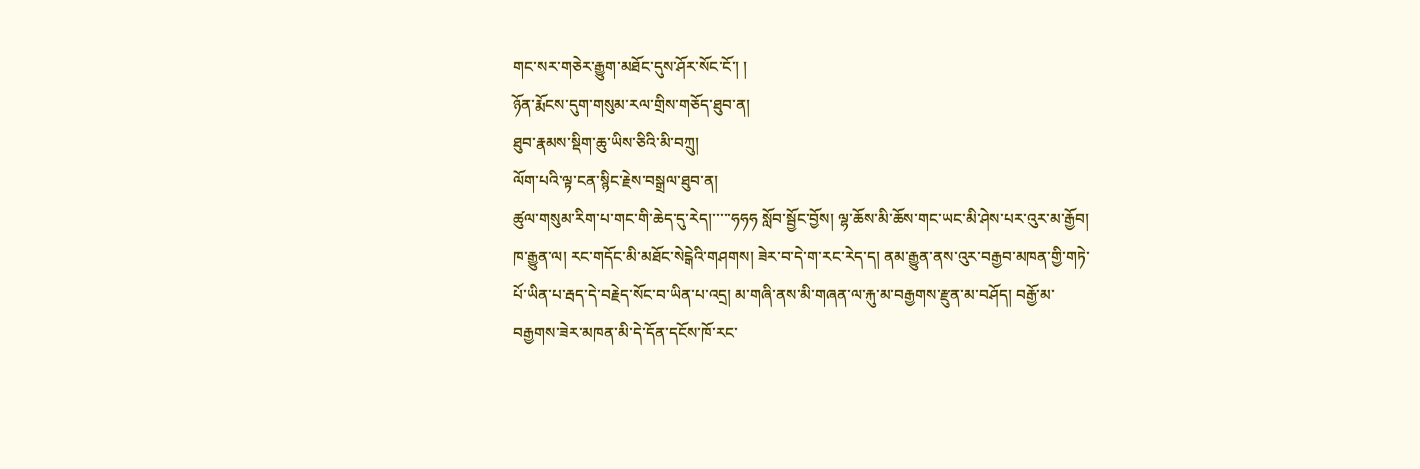གང་སར་གཅེར་རྒྱུག་མཐོང་དུས་ཤོར་སོང་ངོ་། །
ཉོན་རྨོངས་དུག་གསུམ་རལ་གྲིས་གཅོད་ཐུབ་ན།
ཐུབ་རྣམས་སྡིག་ཆུ་ཡིས་ཅིའི་མི་བཀྲུ།
ལོག་པའི་ལྟ་ངན་སྙིང་རྗེས་བསྒྲལ་ཐུབ་ན།
ཚུལ་གསུམ་རིག་པ་གང་གི་ཆེད་དུ་རེད།་་་་་ཧཧཧ སློབ་སྦྱོང་བྱོས། ལྷ་ཆོས་མི་ཆོས་གང་ཡང་མི་ཤེས་པར་འུར་མ་རྒྱོབ།
ཁ་རྒྱུན་ལ། རང་གདོང་མི་མཐོང་སེངྒེའི་གཤགས། ཟེར་བ་དེ་ག་རང་རེད་ད། ནམ་རྒྱུན་ནས་འུར་བརྒྱབ་མཁན་གྱི་གཏེ་པོ་ཡིན་པ་རྦད་དེ་བརྗེད་སོང་བ་ཡིན་པ་འདྲ། མ་གཞི་ནས་མི་གཞན་ལ་རྐུ་མ་བརྒྱགས་རྫུན་མ་བཤོད། བརྒྱོ་མ་བརྒྱགས་ཟེར་མཁན་མི་དེ་དོན་དངོས་ཁོ་རང་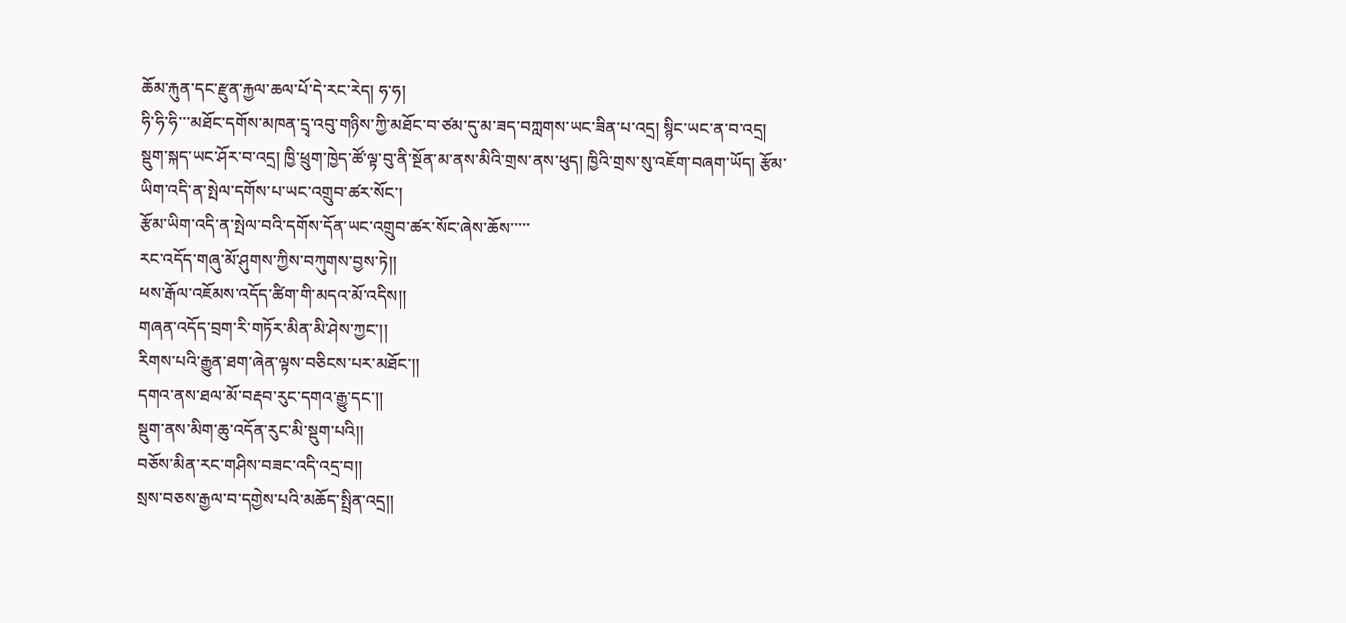ཆོམ་རྐུན་དང་རྫུན་རྐྱལ་ཆལ་པོ་དེ་རང་རེད། ཧ་ཧ།
ཧི་ཧི་ཧི་་་མཐོང་དགོས་མཁན་དྲྭ་འབུ་གཉིས་ཀྱི་མཐོང་བ་ཙམ་དུ་མ་ཟད་བཀླགས་ཡང་ཟིན་པ་འདྲ། སྙིང་ཡང་ན་བ་འདྲ། སྡུག་སྐད་ཡང་ཤོར་བ་འདྲ། ཁྱི་ཕྲུག་ཁྱེད་ཚོ་ལྟ་བུ་ནི་སྔོན་མ་ནས་མིའི་གྲས་ནས་ཕུད། ཁྱིའི་གྲས་སུ་འཇོག་བཞག་ཡོད། རྩོམ་ཡིག་འདི་ན་སྤེལ་དགོས་པ་ཡང་འགྲུབ་ཚར་སོང་།
རྩོམ་ཡིག་འདི་ན་སྤེལ་བའི་དགོས་དོན་ཡང་འགྲུབ་ཚར་སོང་ཞེས་ཆོས་་་་་
རང་འདོད་གཞུ་མོ་ཤུགས་ཀྱིས་བཀུགས་བྱས་ཏེ།།
ཕས་རྒོལ་འཇོམས་འདོད་ཚིག་གི་མདའ་མོ་འདིས།།
གཞན་འདོད་བྲག་རི་གཏོར་མིན་མི་ཤེས་ཀྱང་།།
རིགས་པའི་རྒྱུན་ཐག་ཞེན་ལྟས་བཅིངས་པར་མཐོང་།།
དགའ་ནས་ཐལ་མོ་བརྡབ་རུང་དགའ་རྒྱུ་དང་།།
སྡུག་ནས་མིག་ཆུ་འདོན་རུང་མི་སྡུག་པའི།།
བཅོས་མིན་རང་གཤིས་བཟང་འདི་འདྲ་བ།།
སྲས་བཅས་རྒྱལ་བ་དགྱེས་པའི་མཆོད་སྤྲིན་འདྲ།།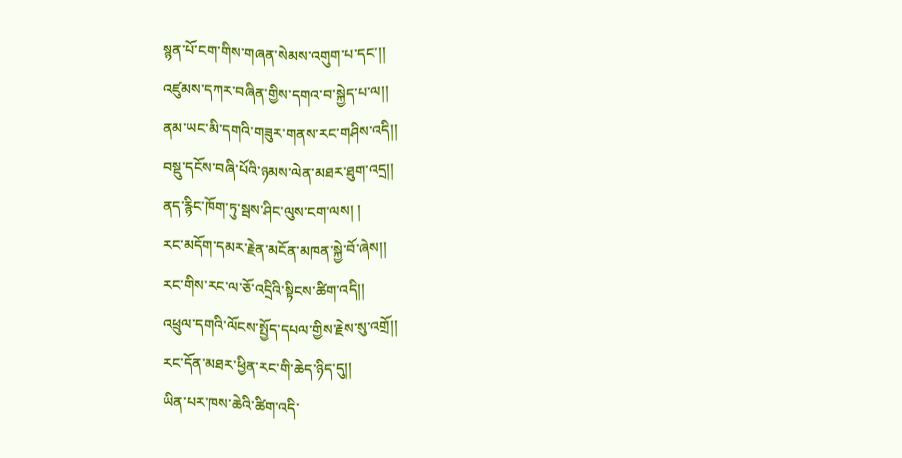སྙན་པོ་ངག་གིས་གཞན་སེམས་འགུག་པ་དང་།།
འཛུམས་དཀར་བཞིན་གྱིས་དགའ་བ་སྐྱེད་པ་ལ།།
ནམ་ཡང་མི་དགའི་གཟུར་གནས་རང་གཤིས་འདི།།
བསྡུ་དངོས་བཞི་པོའི་ཉམས་ལེན་མཐར་ཐུག་འདྲ།།
ནད་རྙིང་ཁོག་ཏུ་སྦས་ཤིང་ལུས་ངག་ལས། །
རང་མདོག་དམར་རྗེན་མངོན་མཁན་སྐྱེ་བོ་ཞེས།།
རང་གིས་རང་ལ་ཅོ་འདྲིའི་སྟིངས་ཚིག་འདི།།
འཕྲུལ་དགའི་ལོངས་སྤྱོད་དཔལ་གྱིས་རྗེས་སུ་འགྲོ།།
རང་དོན་མཐར་ཕྱིན་རང་གི་ཆེད་ཉིད་དུ།།
ཡིན་པར་ཁས་ཆེའི་ཚིག་འདི་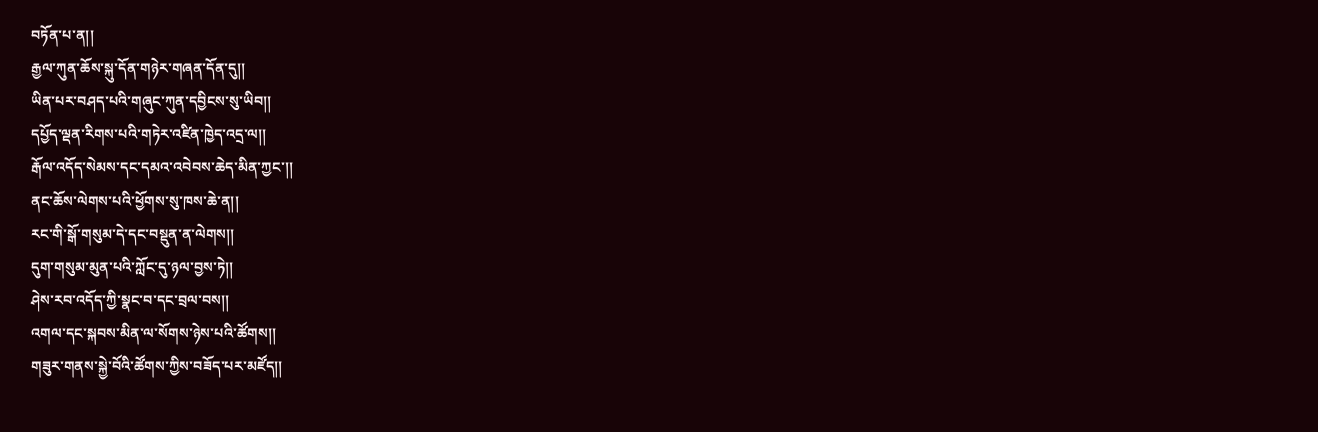བཏོན་པ་ན།།
རྒྱལ་ཀུན་ཆོས་སྐུ་དོན་གཉེར་གཞན་དོན་དུ།།
ཡིན་པར་བཤད་པའི་གཞུང་ཀུན་དབྱིངས་སུ་ཡིབ།།
དཔྱོད་ལྡན་རིགས་པའི་གཏེར་འཛིན་ཁྱེད་འདྲ་ལ།།
རྒོལ་འདོད་སེམས་དང་དམའ་འབེབས་ཆེད་མིན་ཀྱང་།།
ནང་ཆོས་ལེགས་པའི་ཕྱོགས་སུ་ཁས་ཆེ་ན།།
རང་གི་སྒོ་གསུམ་དེ་དང་བསྡུན་ན་ལེགས།།
དུག་གསུམ་མུན་པའི་ཀློང་དུ་ཉལ་བྱས་ཏེ།།
ཤེས་རབ་འདོད་ཀྱི་སྣང་བ་དང་བྲལ་བས།།
འགལ་དང་སྐབས་མིན་ལ་སོགས་ཉེས་པའི་ཚོགས།།
གཟུར་གནས་སྐྱེ་བོའི་ཚོགས་ཀྱིས་བཟོད་པར་མཛོད།།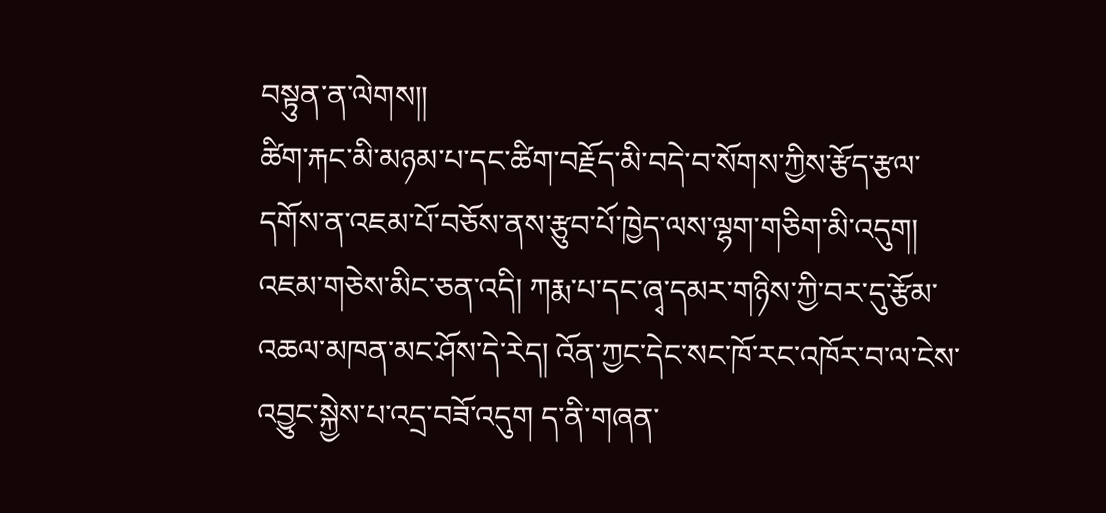བསྟུན་ན་ལེགས།།
ཚིག་རྐང་མི་མཉམ་པ་དང་ཚིག་བརྗོད་མི་བདེ་བ་སོགས་ཀྱིས་རྩོད་རྩལ་དགོས་ན་འཇམ་པོ་བཅོས་ནས་རྩུབ་པོ་ཁྱེད་ལས་ལྷག་གཅིག་མི་འདུག།
འཇམ་གཅེས་མིང་ཅན་འདི། ཀརྨ་པ་དང་ཞྭ་དམར་གཉིས་ཀྱི་བར་དུ་རྩོམ་འཆལ་མཁན་མང་ཤོས་དེ་རེད། འོན་ཀྱང་དེང་སང་ཁོ་རང་འཁོར་བ་ལ་ངེས་འབྱུང་སྐྱེས་པ་འདྲ་བཟོ་འདུག ད་ནི་གཞན་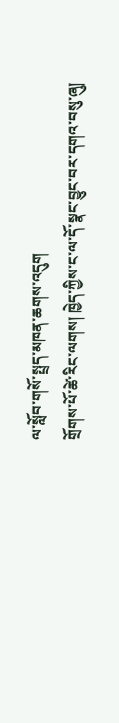ལ་སློབ་གསོ་སྤྲད་མཁན་ཆགས་འདུག
གྲོགས་པོ་ཚེ་རིང་ལགས། ཁྱེད་ཀྱིས་ང་ལ་དོ་སྣང་བྱུང་བར་དགའ་བསུ་ཞུ།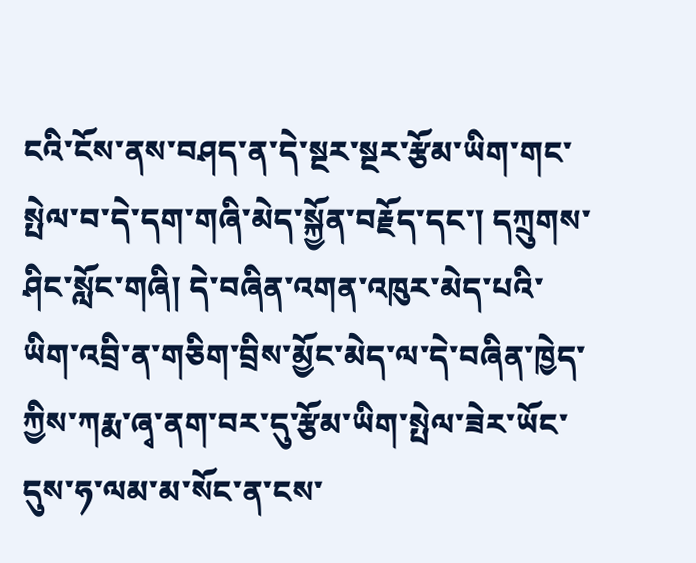ངའི་ངོས་ནས་བཤད་ན་དེ་སྔར་སྔར་རྩོམ་ཡིག་གང་སྤེལ་བ་དེ་དག་གཞི་མེད་སྐྱོན་བརྗོད་དང་། དཀྲུགས་ཤིང་སློང་གཞི། དེ་བཞིན་འགན་འཁུར་མེད་པའི་ཡིག་འབྲི་ན་གཅིག་བྲིས་མྱོང་མེད་ལ་དེ་བཞིན་ཁྱེད་ཀྱིས་ཀརྨ་ཞྭ་ནག་བར་དུ་རྩོམ་ཡིག་སྤེལ་ཟེར་ཡོང་དུས་ཧ་ལམ་མ་སོང་ན་ངས་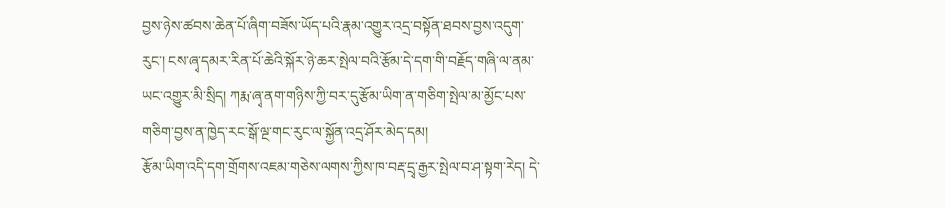བྱས་ཉེས་ཚབས་ཆེན་པོ་ཞིག་བཟོས་ཡོད་པའི་རྣམ་འགྱུར་འདྲ་བསྟོན་ཐབས་བྱས་འདུག་རུང་། ངས་ཞྭ་དམར་རིན་པོ་ཆེའི་སྐོར་ཉེ་ཆར་སྤེལ་བའི་རྩོམ་དེ་དག་གི་བརྗོད་གཞི་ལ་ནམ་ཡང་འགྱུར་མི་སྲིད། ཀརྨ་ཞྭ་ནག་གཉིས་ཀྱི་བར་དུ་རྩོམ་ཡིག་ན་གཅིག་སྤེལ་མ་མྱོང་པས་གཅིག་བྱས་ན་ཁྱེད་རང་སྒོ་ལྔ་གང་རུང་ལ་སྐྱོན་འདྲ་ཤོར་མེད་དམ།
རྩོམ་ཡིག་འདི་དག་གྲོགས་འཇམ་གཅེས་ལགས་ཀྱིས་ཁ་བརྡ་དྲྭ་རྒྱར་སྤེལ་བ་ཤ་སྟག་རེད། དེ་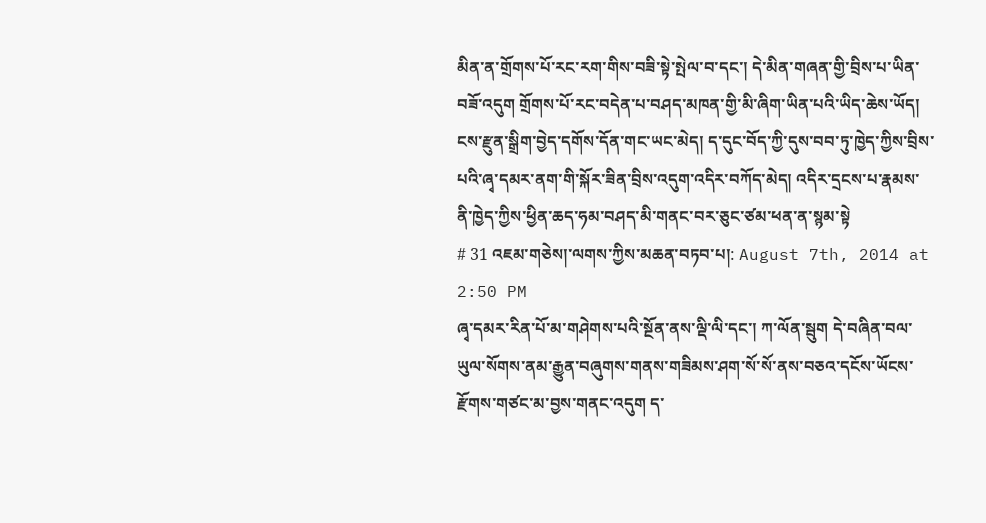མིན་ན་གྲོགས་པོ་རང་རག་གིས་བཟི་སྟེ་སྤེལ་བ་དང་། དེ་མིན་གཞན་གྱི་བྲིས་པ་ཡིན་བཟོ་འདུག གྲོགས་པོ་རང་བདེན་པ་བཤད་མཁན་གྱི་མི་ཞིག་ཡིན་པའི་ཡིད་ཆེས་ཡོད། ངས་རྫུན་སྒྲིག་བྱེད་དགོས་དོན་གང་ཡང་མེད། ད་དུང་བོད་ཀྱི་དུས་བབ་ཏུ་ཁྱེད་ཀྱིས་བྲིས་པའི་ཞྭ་དམར་ནག་གི་སྐོར་ཟིན་བྲིས་འདུག་འདིར་བཀོད་མེད། འདིར་དྲངས་པ་རྣམས་ནི་ཁྱེད་ཀྱིས་ཕྱིན་ཆད་ཧམ་བཤད་མི་གནང་བར་ཅུང་ཙམ་ཕན་ན་སྙམ་སྟེ
# 31 འཇམ་གཅེས།་ལགས་ཀྱིས་མཆན་བཏབ་པ།: August 7th, 2014 at 2:50 PM
ཞྭ་དམར་རིན་པོ་མ་གཤེགས་པའི་སྔོན་ནས་ལྡི་ལི་དང་། ཀ་ལོན་སྦུག དེ་བཞིན་བལ་ཡུལ་སོགས་ནམ་རྒྱུན་བཞུགས་གནས་གཟིམས་ཤག་སོ་སོ་ནས་བཅའ་དངོས་ཡོངས་རྫོགས་གཙང་མ་བྱས་གནང་འདུག ད་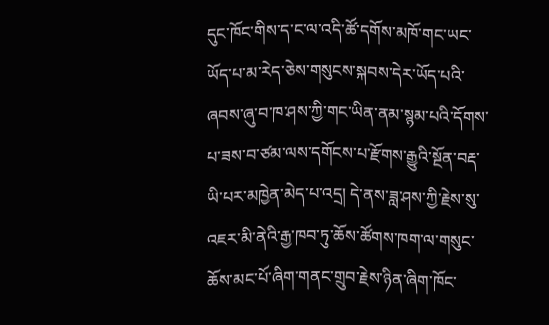དུང་ཁོང་གིས་ད་ང་ལ་འདི་ཚོ་དགོས་མཁོ་གང་ཡང་ཡོད་པ་མ་རེད་ཅེས་གསུངས་སྐབས་དེར་ཡོད་པའི་ཞབས་ཞུ་བ་ཁ་ཤས་ཀྱི་གང་ཡིན་ནམ་སྙམ་པའི་དོགས་པ་ཟས་བ་ཙམ་ལས་དགོངས་པ་རྫོགས་རྒྱུའི་སྔོན་བརྡ་ཡི་པར་མཁྱེན་མེད་པ་འདྲ། དེ་ནས་ཟླ་ཤས་ཀྱི་རྗེས་སུ་འཇར་མི་ནེའི་རྒྱ་ཁབ་ཏུ་ཆོས་ཚོགས་ཁག་ལ་གསུང་ཆོས་མང་པོ་ཞིག་གནང་གྲུབ་རྗེས་ཉིན་ཞིག་ཁོང་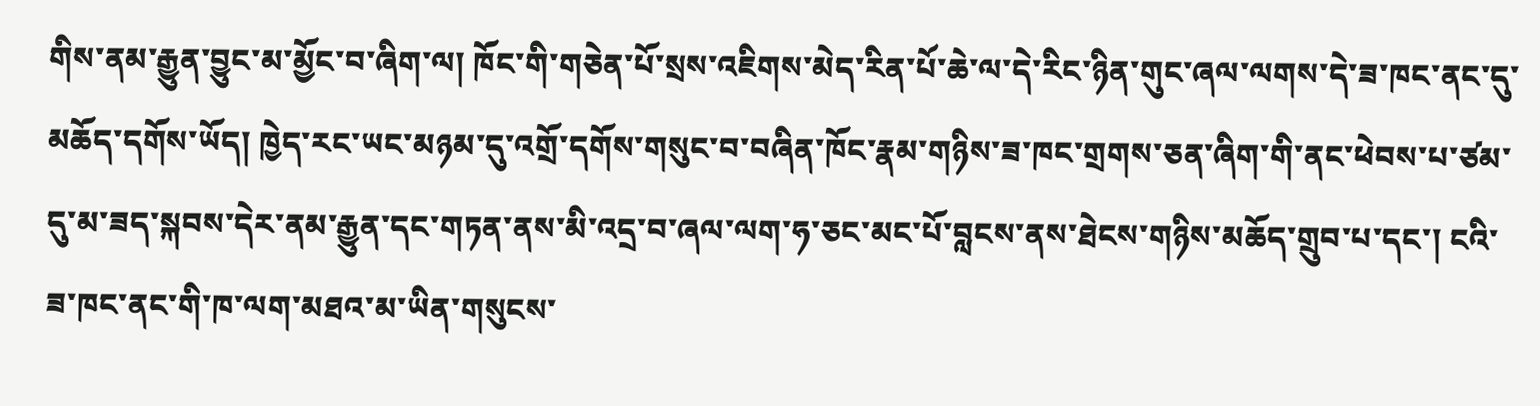གིས་ནམ་རྒྱུན་བྱུང་མ་མྱོང་བ་ཞིག་ལ། ཁོང་གི་གཅེན་པོ་སྲས་འཇིགས་མེད་རིན་པོ་ཆེ་ལ་དེ་རིང་ཉིན་གུང་ཞལ་ལགས་དེ་ཟ་ཁང་ནང་དུ་མཆོད་དགོས་ཡོད། ཁྱེད་རང་ཡང་མཉམ་དུ་འགྲོ་དགོས་གསུང་བ་བཞིན་ཁོང་རྣམ་གཉིས་ཟ་ཁང་གྲགས་ཅན་ཞིག་གི་ནང་ཕེབས་པ་ཙམ་དུ་མ་ཟད་སྐབས་དེར་ནམ་རྒྱུན་དང་གཏན་ནས་མི་འདྲ་བ་ཞལ་ལག་ཧ་ཅང་མང་པོ་བླངས་ནས་ཐེངས་གཉིས་མཆོད་གྲུབ་པ་དང་། ངའི་ཟ་ཁང་ནང་གི་ཁ་ལག་མཐའ་མ་ཡིན་གསུངས་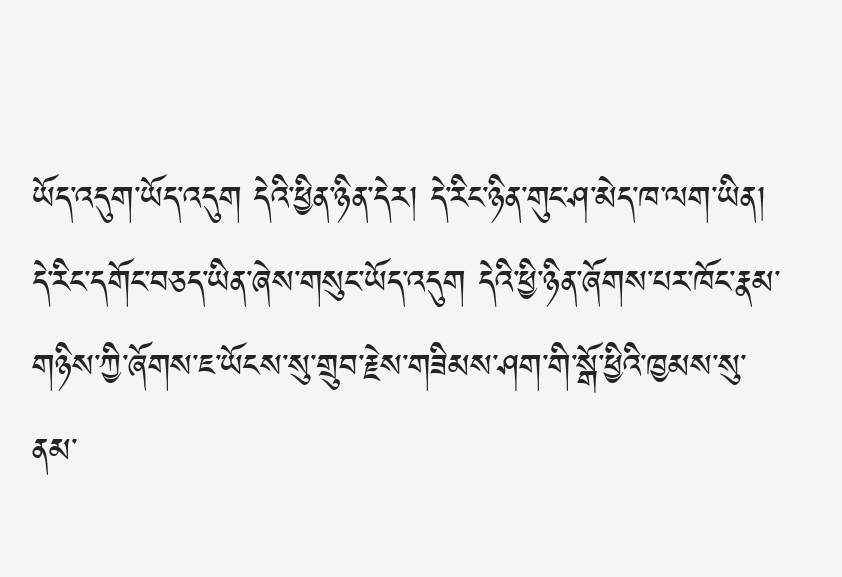ཡོད་འདུག་ཡོད་འདུག དེའི་ཕྱིན་ཉིན་དེར། དེ་རིང་ཉིན་གུང་ཤ་མེད་ཁ་ལག་ཡིན། དེ་རིང་དགོང་བཅད་ཡིན་ཞེས་གསུང་ཡོད་འདུག དེའི་ཕྱི་ཉིན་ཞོགས་པར་ཁོང་རྣམ་གཉིས་ཀྱི་ཞོགས་ཇ་ཡོངས་སུ་གྲུབ་རྗེས་གཟིམས་ཤག་གི་སྒོ་ཕྱིའི་ཁྱམས་སུ་ནམ་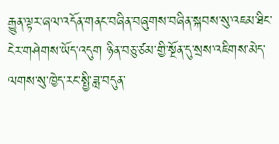རྒྱུན་ལྟར་ཞལ་འདོན་གནང་བཞིན་བཞུགས་བཞིན་སྐབས་སུ་འཇམ་ཐིང་ངེར་གཤེགས་ཡོད་འདུག ཉིན་བཅུ་ཙམ་གྱི་སྔོན་དུ་སྲས་འཇིགས་མེད་ལགས་སུ་ཁྱེད་རང་སྤྱི་ཟླ་བདུན་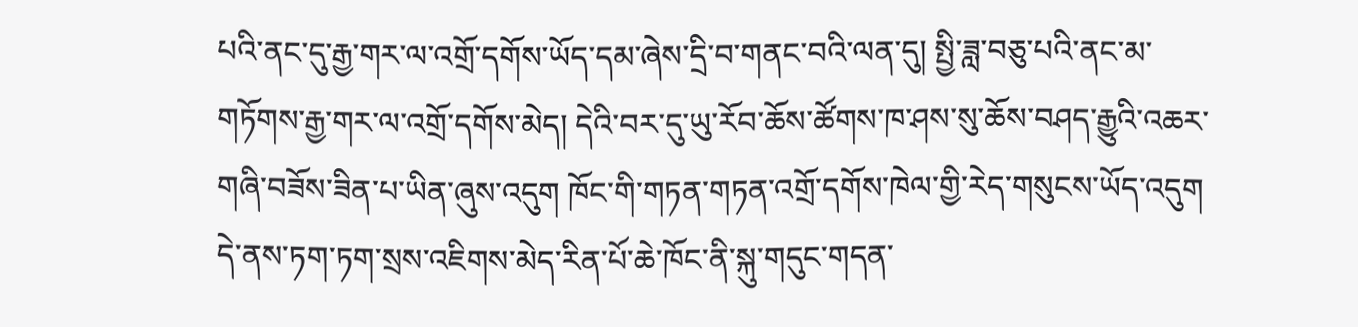པའི་ནང་དུ་རྒྱ་གར་ལ་འགྲོ་དགོས་ཡོད་དམ་ཞེས་དྲི་བ་གནང་བའི་ལན་དུ། སྤྱི་ཟླ་བཅུ་པའི་ནང་མ་གཏོགས་རྒྱ་གར་ལ་འགྲོ་དགོས་མེད། དེའི་བར་དུ་ཡུ་རོབ་ཆོས་ཚོགས་ཁ་ཤས་སུ་ཆོས་བཤད་རྒྱུའི་འཆར་གཞི་བཟོས་ཟིན་པ་ཡིན་ཞུས་འདུག ཁོང་གི་གཏན་གཏན་འགྲོ་དགོས་ཁེལ་གྱི་རེད་གསུངས་ཡོད་འདུག དེ་ནས་ཏག་ཏག་སྲས་འཇིགས་མེད་རིན་པོ་ཆེ་ཁོང་ནི་སྐུ་གདུང་གདན་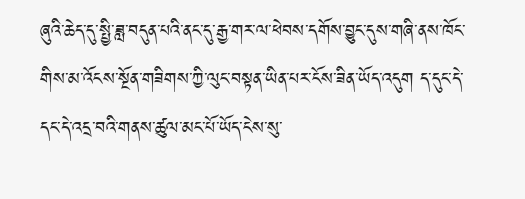ཞུའི་ཆེད་དུ་སྤྱི་ཟླ་བདུན་པའི་ནང་དུ་རྒྱ་གར་ལ་ཕེབས་དགོས་བྱུང་དུས་གཞི་ནས་ཁོང་གིས་མ་འོངས་སྔོན་གཟིགས་ཀྱི་ལུང་བསྟན་ཡིན་པར་ངོས་ཟིན་ཡོད་འདུག ད་དུང་དེ་དང་དེ་འདྲ་བའི་གནས་ཚུལ་མང་པོ་ཡོད་ངེས་སུ་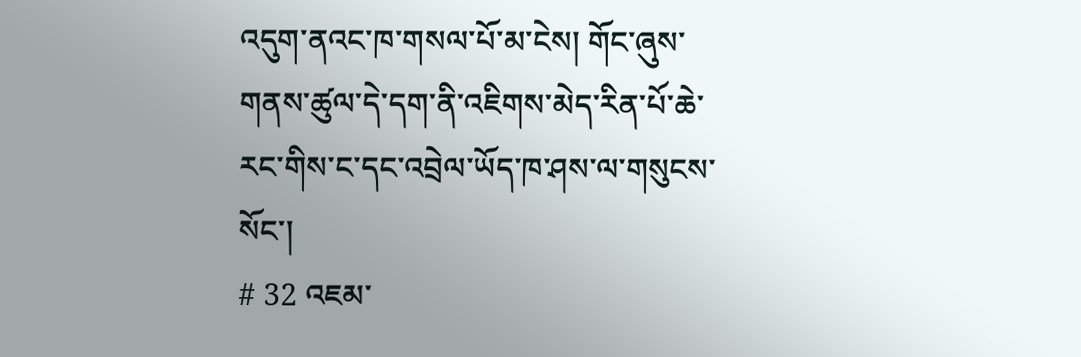འདུག་ནའང་ཁ་གསལ་པོ་མ་ངེས། གོང་ཞུས་གནས་ཚུལ་དེ་དག་ནི་འཇིགས་མེད་རིན་པོ་ཆེ་རང་གིས་ང་དང་འབྲེལ་ཡོད་ཁ་ཤས་ལ་གསུངས་སོང་།
# 32 འཇམ་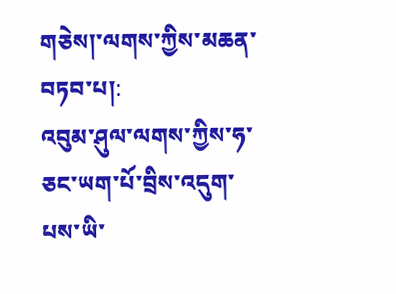གཅེས།་ལགས་ཀྱིས་མཆན་བཏབ་པ།:
འབུམ་ཤུལ་ལགས་ཀྱིས་ཧ་ཅང་ཡག་པོ་བྲིས་འདུག་པས་ཡི་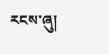རངས་ཞུ།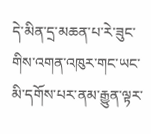དེ་མིན་དྲ་མཆན་པ་རེ་ཟུང་གིས་འགན་འཁུར་གང་ཡང་མི་དགོས་པར་ནམ་རྒྱུན་ལྟར་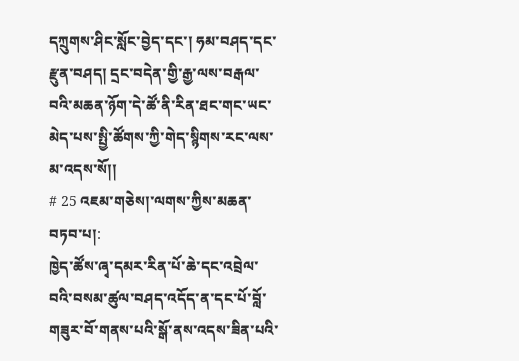དཀྲུགས་ཤིང་སློང་བྱེད་དང་། ཧམ་བཤད་དང་རྫུན་བཤད། དྲང་བདེན་གྱི་རྒྱ་ལས་བརྒལ་བའི་མཆན་ཉོག་དེ་ཚོ་ནི་རིན་ཐང་གང་ཡང་མེད་པས་སྤྱི་ཚོགས་ཀྱི་གེད་སྙིགས་རང་ལས་མ་འདས་སོ།།
# 25 འཇམ་གཅེས།་ལགས་ཀྱིས་མཆན་བཏབ་པ།:
ཁྱེད་ཚོས་ཞྭ་དམར་རིན་པོ་ཆེ་དང་འབྲེལ་བའི་བསམ་ཚུལ་བཤད་འདོད་ན་དང་པོ་བློ་གཟུར་བོ་གནས་པའི་སྒོ་ནས་འདས་ཟིན་པའི་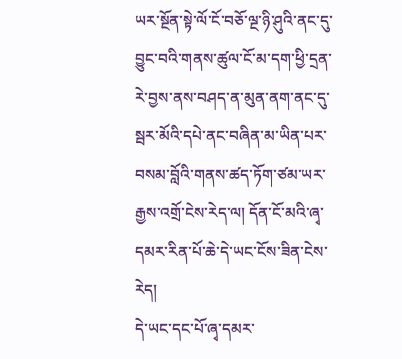ཡར་སྔོན་སྟེ་ལོ་ངོ་བཅོ་ལྔ་ཉི་ཤུའི་ནང་དུ་བྱུང་བའི་གནས་ཚུལ་ངོ་མ་དག་ཕྱི་དྲན་རེ་བྱས་ནས་བཤད་ན་མུན་ནག་ནང་དུ་སྦར་མོའི་དཔེ་ནང་བཞིན་མ་ཡིན་པར་བསམ་བློའི་གནས་ཚད་ཏོག་ཙམ་ཡར་རྒྱས་འགྲོ་ངེས་རེད་ལ། དོན་ངོ་མའི་ཞྭ་དམར་རིན་པོ་ཆེ་དེ་ཡང་ངོས་ཟིན་ངེས་རེད།
དེ་ཡང་དང་པོ་ཞྭ་དམར་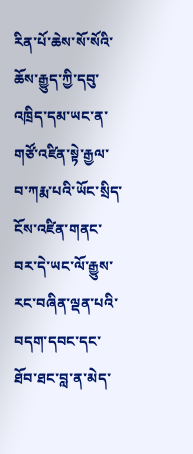རིན་པོ་ཆེས་སོ་སོའི་ཆོས་རྒྱུད་ཀྱི་དབུ་འཁྲིད་དམ་ཡང་ན་གཙོ་འཛིན་སྟེ་རྒྱལ་བ་ཀརྨ་པའི་ཡོང་སྲིད་ངོས་འཛིན་གནང་བར་དེ་ཡང་ལོ་རྒྱུས་རང་བཞིན་ལྡན་པའི་བདག་དབང་དང་ཐོབ་ཐང་བླ་ན་མེད་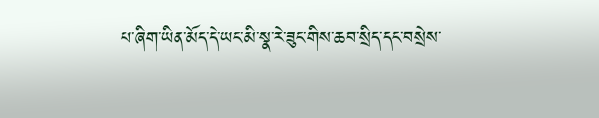པ་ཞིག་ཡིན་མོད་དེ་ཡང་མི་སྣ་རེ་ཟུང་གིས་ཆབ་སྲིད་དང་བསྲེས་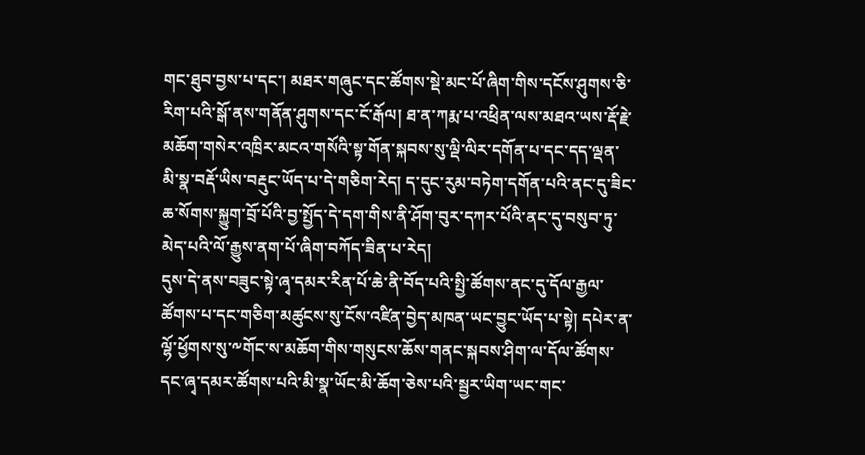གང་ཐུབ་བྱས་པ་དང་། མཐར་གཞུང་དང་ཚོགས་སྡེ་མང་པོ་ཞིག་གིས་དངོས་ཤུགས་ཅི་རིག་པའི་སྒོ་ནས་གནོན་ཤུགས་དང་ངོ་རྒོལ། ཐ་ན་ཀརྨ་པ་འཕྲིན་ལས་མཐའ་ཡས་རྡོ་རྗེ་མཆོག་གསེར་འཁྲིར་མངའ་གསོའི་སྟ་གོན་སྐབས་སུ་ལྡི་ལིར་དགོན་པ་དང་དད་ལྡན་མི་སྣ་བརྡོ་ཡིས་བརྡུང་ཡོད་པ་དེ་གཅིག་རེད། ད་དུང་རུམ་བཏེག་དགོན་པའི་ནང་དུ་ཟིང་ཆ་སོགས་སྐྱུག་བྲོ་པོའི་བྱ་སྤྱོད་དེ་དག་གིས་ནི་ཤོག་བུར་དཀར་པོའི་ནང་དུ་བསུབ་ཏུ་མེད་པའི་ལོ་རྒྱུས་ནག་པོ་ཞིག་བཀོད་ཟིན་པ་རེད།
དུས་དེ་ནས་བཟུང་སྟེ་ཞྭ་དམར་རིན་པོ་ཆེ་ནི་བོད་པའི་སྤྱི་ཚོགས་ནང་དུ་དོལ་རྒྱལ་ཚོགས་པ་དང་གཅིག་མཚུངས་སུ་ངོས་འཛིན་བྱེད་མཁན་ཡང་བྱུང་ཡོད་པ་སྟེ། དཔེར་ན་ལྷོ་ཕྱོགས་སུ་༸གོང་ས་མཆོག་གིས་གསུངས་ཆོས་གནང་སྐབས་ཤིག་ལ་དོལ་ཚོགས་དང་ཞྭ་དམར་ཚོགས་པའི་མི་སྣ་ཡོང་མི་ཆོག་ཅེས་པའི་སྦྱར་ཡིག་ཡང་གང་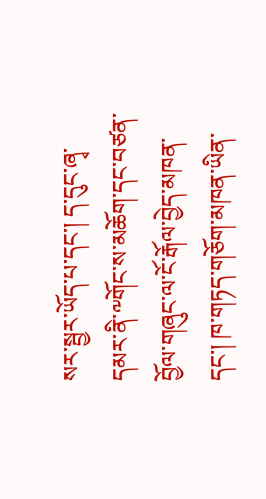སར་སྦྱར་ཡོད་པ་དང་། ད་དུང་ཞྭ་དམར་ནི་༸གོང་ས་མཆོག་དང་བཙན་བྱོལ་གཞུང་ལ་ངོ་རྒོལ་བྱེད་མཁན་དང་། ཁ་གཏད་གཅོག་མཁན་ཡིན་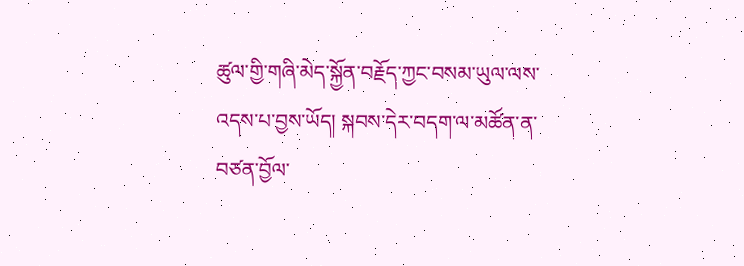ཚུལ་གྱི་གཞི་མེད་སྐྱོན་བརྗོད་ཀྱང་བསམ་ཡུལ་ལས་འདས་པ་བྱས་ཡོད། སྐབས་དེར་བདག་ལ་མཚོན་ན་བཙན་བྱོལ་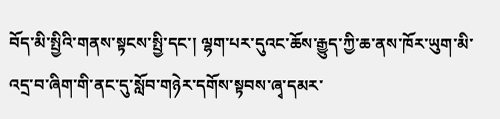བོད་མི་སྤྱིའི་གནས་སྟངས་སྤྱི་དང་། ལྷག་པར་དུའང་ཆོས་རྒྱུད་ཀྱི་ཆ་ནས་ཁོར་ཡུག་མི་འདྲ་བ་ཞིག་གི་ནང་དུ་སློབ་གཉེར་དགོས་སྟབས་ཞྭ་དམར་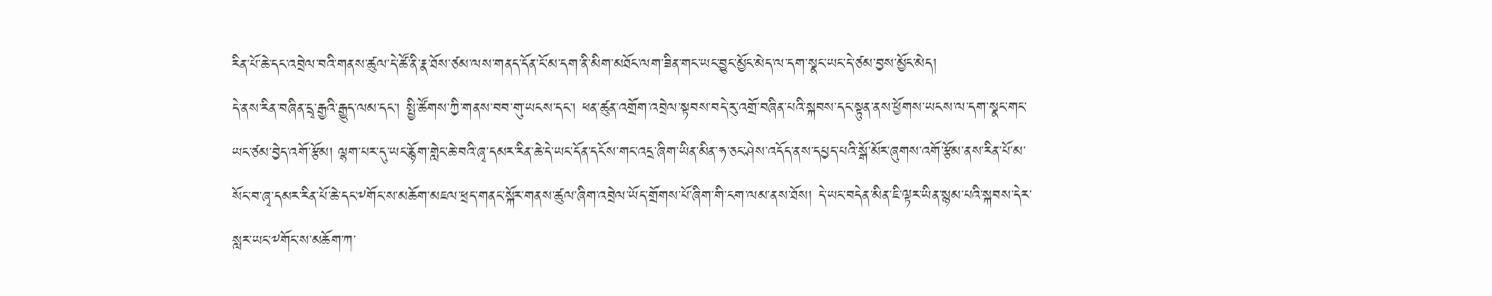རིན་པོ་ཆེ་དང་འབྲེལ་བའི་གནས་ཚུལ་དེ་ཚོ་ནི་རྣ་ཐོས་ཙམ་ལས་གནད་དོན་ངོ་མ་དག་ནི་མིག་མཐོང་ལག་ཟིན་གང་ཡང་བྱུང་མྱོང་མེད་ལ་དག་སྣང་ཡང་དེ་ཙམ་བྱས་མྱོང་མེད།
དེ་ནས་རིན་བཞིན་དྲྭ་རྒྱའི་རྒྱུད་ལམ་དང་། སྤྱི་ཚོགས་ཀྱི་གནས་བབ་གུ་ཡངས་དང་། ཕན་ཚུན་འགྲོག་འབྲེལ་སྟབས་བདེ་རུ་འགྲོ་བཞིན་པའི་སྐབས་དང་སྟུན་ནས་ཕྱོགས་ཡངས་ལ་དག་སྣང་གང་ཡང་ཙམ་བྱེད་འགོ་རྩོམ། ལྷག་པར་དུ་ཡང་རྙོག་གླེང་ཆེ་བའི་ཞྭ་དམར་རིན་ཆེ་དེ་ཡང་དོན་དངོས་གང་འདྲ་ཞིག་ཡིན་མིན་ཧ་ཅང་ཤེས་འདོད་ནས་དཔྱད་པའི་སྒོ་མོར་ཞུགས་འགོ་རྩོམ་ནས་རིན་པོ་མ་སོང་བ་ཞྭ་དམར་རིན་པོ་ཆེ་དང་༸གོང་ས་མཆོག་མཇལ་ཕྲད་གནང་སྐོར་གནས་ཚུལ་ཞིག་འབྲེལ་ཡོད་གྲོགས་པོ་ཞིག་གི་ངག་ལམ་ནས་ཐོས། དེ་ཡང་བདེན་མིན་ཇི་ལྟར་ཡིན་སྙམ་པའི་སྐབས་དེར་སླར་ཡང་༸གོང་ས་མཆོག་ཀ་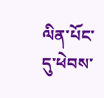ལིན་པོང་དུ་ཕེབས་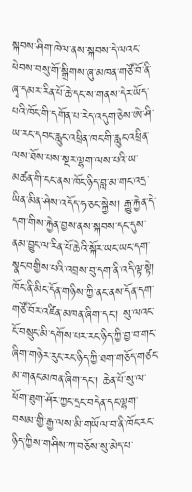སྐབས་ཤིག་ཁེལ་ནས་སྐབས་དེ་ལའང་ཕེབས་བསུ་གོ་སྒྲིགས་ཞུ་མཁན་གཙོ་བོ་ནི་ཞྭ་དམར་རིན་པོ་ཆེ་དང་ས་གནས་དེར་ཡོད་པའི་ཁོང་གི་དགོན་པ་རེད་འདུག་ཅེས་ཨེ་ཤི་ཡ་རང་དབང་རླུང་འཕྲིན་ཁང་གི་རླུང་འཕྲིན་ལས་ཐོས་པས་སྔར་ལྷག་ལས་པའི་ཡ་མཚན་གི་ངང་ནས་ཁོང་ཉིད་བླ་མ་གང་འདྲ་ཡིན་མིན་ཤེས་འདོད་ཧ་ཅང་སྐྱེས། རྒྱུ་རྐྱེན་དེ་དག་གིས་རྐྱེན་བྱས་ནས་སྐབས་དང་དུས་ནམ་བྱུང་ལ་རིན་པོ་ཆེའི་སྐོར་ཡང་ཡང་དག་སྣང་བགྱིས་པའི་འབྲས་བུ་དག་ནི་འདི་ལྟ་སྟེ།
ཁོང་ནི་མིང་དོན་གཉིས་ཀྱི་ནང་ནས་དོན་དག་གཙོ་བོར་འཛིན་མཁན་ཞིག་དང་། སུ་ལའང་ངོ་བསྲུང་མི་དགོས་པར་རང་ཉིད་ཀྱི་བྱ་བ་གང་ཞིག་གཉེར་རུང་རང་ཉིད་ཀྱི་ཐག་གཅོད་གཙང་མ་གནང་མཁན་ཞིག་དང་། ཆེན་པོ་སུ་ལ་ཕོག་ཐུག་ཤོར་ཀྱང་དྲང་བདེན་དང་ལྷག་བསམ་གྱི་རྒྱ་ལས་མི་གཡོལ་བ་ནི་ཁོང་རང་ཉིད་ཀྱིས་གཤིས་ཀ་བཅོས་སུ་མེད་པ་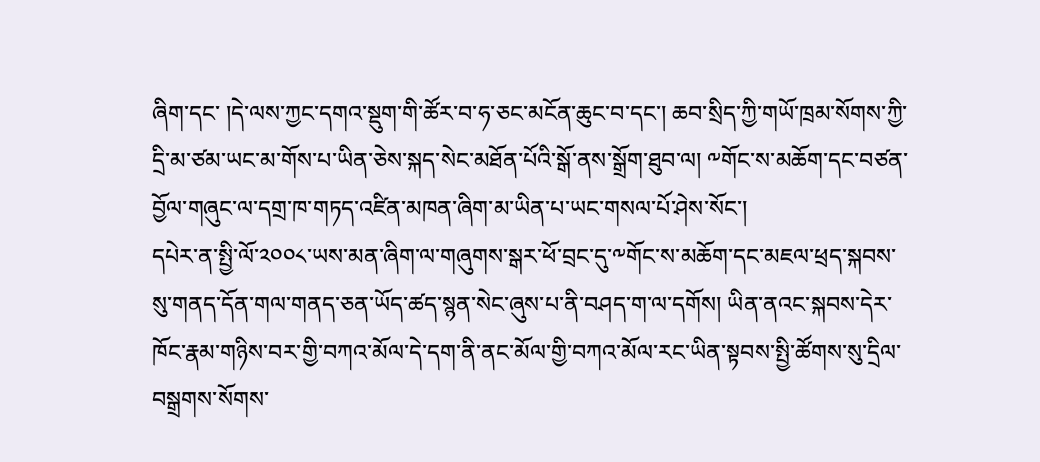ཞིག་དང་ །དེ་ལས་ཀྱང་དགའ་སྡུག་གི་ཚོར་བ་ཧ་ཅང་མངོན་ཆུང་བ་དང་། ཆབ་སྲིད་ཀྱི་གཡོ་ཁྲམ་སོགས་ཀྱི་དྲི་མ་ཙམ་ཡང་མ་གོས་པ་ཡིན་ཅེས་སྐད་སེང་མཐོན་པོའི་སྒོ་ནས་སྒྲོག་ཐུབ་ལ། ༸གོང་ས་མཆོག་དང་བཙན་བྱོལ་གཞུང་ལ་དགྲ་ཁ་གཏད་འཛིན་མཁན་ཞིག་མ་ཡིན་པ་ཡང་གསལ་པོ་ཤེས་སོང་།
དཔེར་ན་སྤྱི་ལོ་༢༠༠༨་ཡས་མན་ཞིག་ལ་གཞུགས་སྒར་ཕོ་བྲང་དུ་༸གོང་ས་མཆོག་དང་མཇལ་ཕྲད་སྐབས་སུ་གནད་དོན་གལ་གནད་ཅན་ཡོད་ཚད་སྙན་སེང་ཞུས་པ་ནི་བཤད་ག་ལ་དགོས། ཡིན་ནའང་སྐབས་དེར་ཁོང་རྣམ་གཉིས་བར་གྱི་བཀའ་མོལ་དེ་དག་ནི་ནང་མོལ་གྱི་བཀའ་མོལ་རང་ཡིན་སྟབས་སྤྱི་ཚོགས་སུ་དྲིལ་བསྒྲགས་སོགས་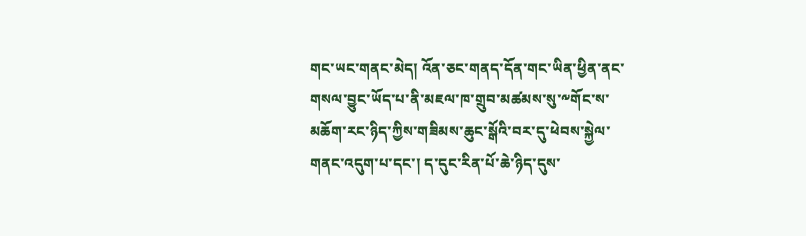གང་ཡང་གནང་མེད། འོན་ཅང་གནད་དོན་གང་ཡིན་ཕྱིན་ནང་གསལ་བྱུང་ཡོད་པ་ནི་མཇལ་ཁ་གྲུབ་མཚམས་སུ་༸གོང་ས་མཆོག་རང་ཉིད་ཀྱིས་གཟིམས་ཆུང་སྒོའི་བར་དུ་ཕེབས་སྐྱེལ་གནང་འདུག་པ་དང་། ད་དུང་རིན་པོ་ཆེ་ཉིད་དུས་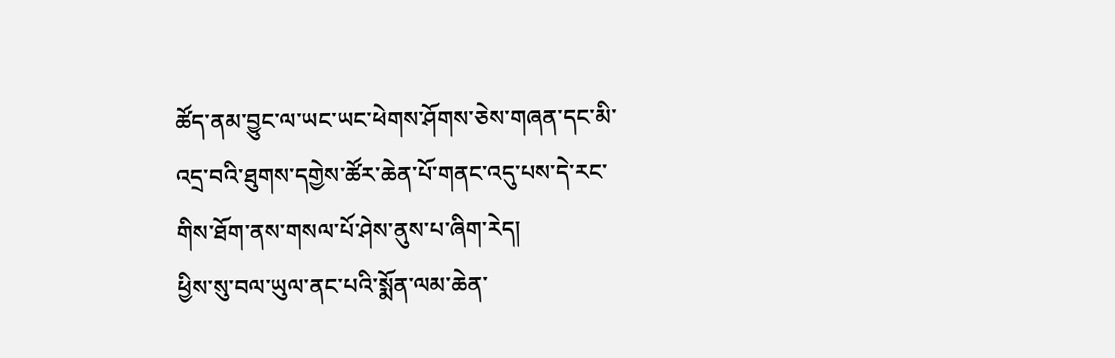ཚོད་ནམ་བྱུང་ལ་ཡང་ཡང་ཕེགས་ཤོགས་ཅེས་གཞན་དང་མི་འདྲ་བའི་ཐུགས་དགྱེས་ཚོར་ཆེན་པོ་གནང་འདུ་པས་དེ་རང་གིས་ཐོག་ནས་གསལ་པོ་ཤེས་ནུས་པ་ཞིག་རེད།
ཕྱིས་སུ་བལ་ཡུལ་ནང་པའི་སྨོན་ལམ་ཆེན་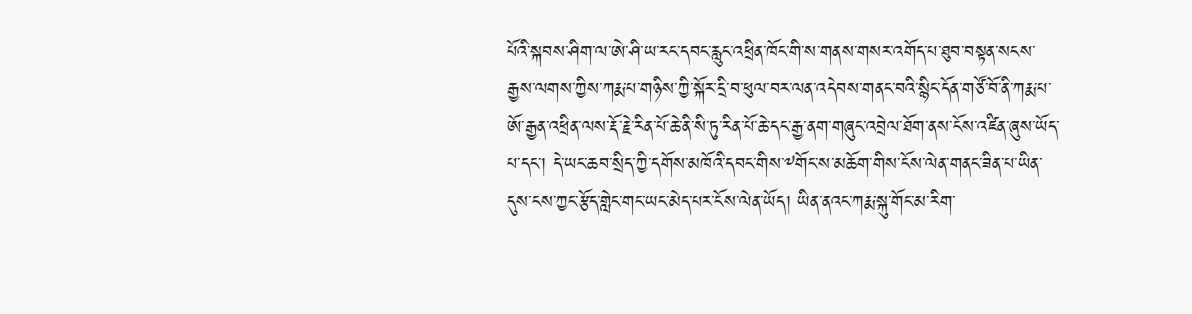པོའི་སྐབས་ཤིག་ལ་ཨེ་ཤི་ཡ་རང་དབང་རླུང་འཕྲིན་ཁོང་གི་ས་གནས་གསར་འགོད་པ་ཐུབ་བསྟན་སངས་རྒྱས་ལགས་ཀྱིས་ཀརྨ་པ་གཉིས་ཀྱི་སྐོར་དྲི་བ་ཕུལ་བར་ལན་འདེབས་གནང་བའི་སྙིང་དོན་གཙོ་བོ་ནི་ཀརྨ་པ་ཨོ་རྒྱན་འཕྲིན་ལས་རྡོ་རྗེ་རིན་པོ་ཆེ་ནི་སི་ཏུ་རིན་པོ་ཆེ་དང་རྒྱ་ནག་གཞུང་འབྲེལ་ཐོག་ནས་ངོས་འཛིན་ཞུས་ཡོད་པ་དང་། དེ་ཡང་ཆབ་སྲིད་ཀྱི་དགོས་མཁོའི་དབང་གིས་༸གོང་ས་མཆོག་གིས་ངོས་ལེན་གནང་ཟིན་པ་ཡིན་དུས་ངས་ཀྱང་རྩོད་གླེང་གང་ཡང་མེད་པར་ངོས་ལེན་ཡོད། ཡིན་ནའང་ཀརྨ་སྐུ་གོང་མ་རིག་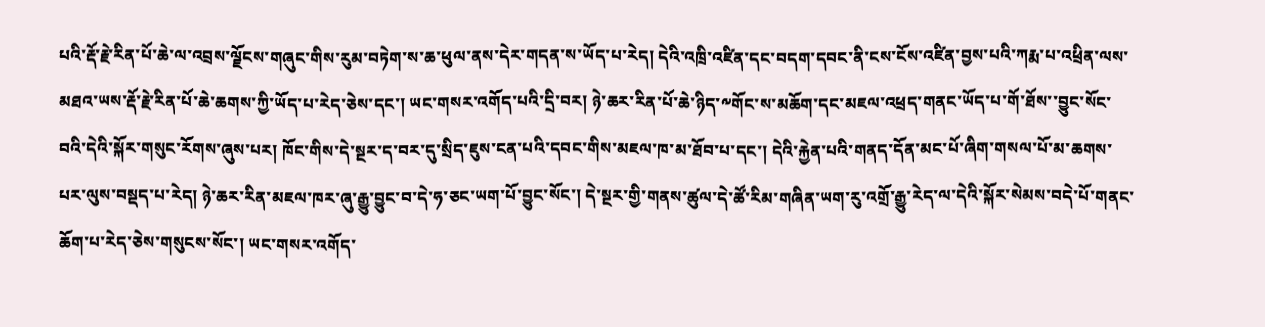པའི་རྡོ་རྗེ་རིན་པོ་ཆེ་ལ་འབྲས་ལྗོངས་གཞུང་གིས་རུམ་བཏེག་ས་ཆ་ཕུལ་ནས་དེར་གདན་ས་ཡོད་པ་རེད། དེའི་འཁྲི་འཛིན་དང་བདག་དབང་ནི་ངས་ངོས་འཛིན་བྱས་པའི་ཀརྨ་པ་འཕྲིན་ལས་མཐའ་ཡས་རྡོ་རྗེ་རིན་པོ་ཆེ་ཆགས་ཀྱི་ཡོད་པ་རེད་ཅེས་དང་། ཡང་གསར་འགོད་པའི་དྲི་བར། ཉེ་ཆར་རིན་པོ་ཆེ་ཉིད་༸གོང་ས་མཆོག་དང་མཇལ་འཕྲད་གནང་ཡོད་པ་གོ་ཐོས་་བྱུང་སོང་བའི་དེའི་སྐོར་གསུང་རོགས་ཞུས་པར། ཁོང་གིས་དེ་སྔར་ད་བར་དུ་སྲིད་ཇུས་ངན་པའི་དབང་གིས་མཇལ་ཁ་མ་ཐོབ་པ་དང་། དེའི་རྐྱེན་པའི་གནད་དོན་མང་པོ་ཞིག་གསལ་པོ་མ་ཆགས་པར་ལུས་བསྡད་པ་རེད། ཉེ་ཆར་རིན་མཇལ་ཁར་ཞུ་རྒྱུ་བྱུང་བ་དེ་ཧ་ཅང་ཡག་པོ་བྱུང་སོང་། དེ་སྔར་གྱི་གནས་ཚུལ་དེ་ཚོ་རིམ་གཞིན་ཡག་རུ་འགྲོ་རྒྱུ་རེད་ལ་དེའི་སྐོར་སེམས་བདེ་པོ་གནང་ཆོག་པ་རེད་ཅེས་གསུངས་སོང་། ཡང་གསར་འགོད་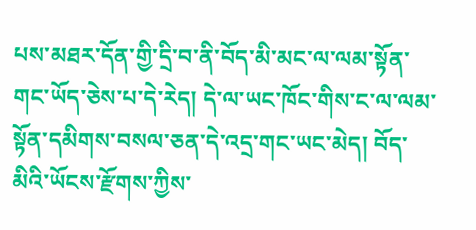པས་མཐར་དོན་གྱི་དྲི་བ་ནི་བོད་མི་མང་ལ་ལམ་སྟོན་གང་ཡོད་ཅེས་པ་དེ་རེད། དེ་ལ་ཡང་ཁོང་གིས་ང་ལ་ལམ་སྟོན་དམིགས་བསལ་ཅན་དེ་འདྲ་གང་ཡང་མེད། བོད་མིའི་ཡོངས་རྫོགས་ཀྱིས་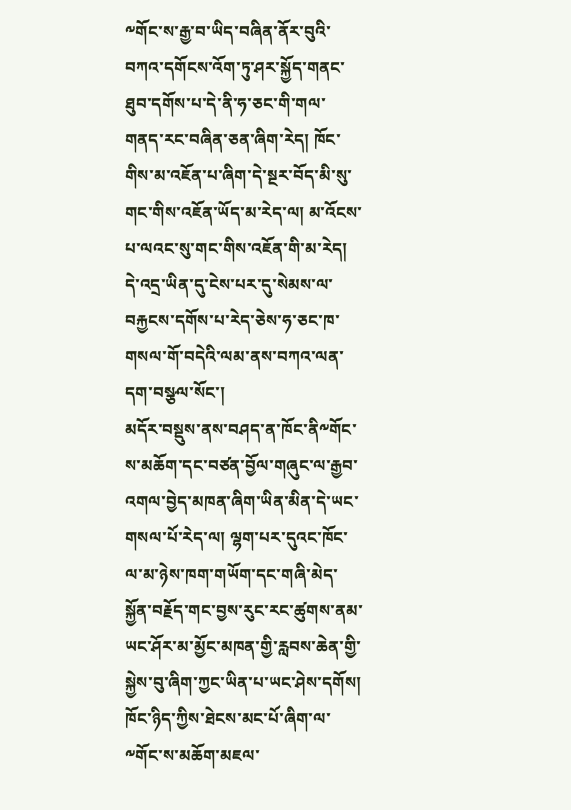༸གོང་ས་རྒྱ་བ་ཡིད་བཞིན་ནོར་བུའི་བཀའ་དགོངས་འོག་ཏུ་ཤར་སྐྱོད་གནང་ཐུབ་དགོས་པ་དེ་ནི་ཧ་ཅང་གི་གལ་གནད་རང་བཞིན་ཅན་ཞིག་རེད། ཁོང་གིས་མ་འཇོན་པ་ཞིག་དེ་སྔར་བོད་མི་སུ་གང་གིས་འཇོན་ཡོད་མ་རེད་ལ། མ་འོངས་པ་ལའང་སུ་གང་གིས་འཇོན་གི་མ་རེད། དེ་འདྲ་ཡིན་དུ་ངེས་པར་དུ་སེམས་ལ་བརྐྱངས་དགོས་པ་རེད་ཅེས་ཧ་ཅང་ཁ་གསལ་གོ་བདེའི་ལམ་ནས་བཀའ་ལན་དག་བསྩལ་སོང་།
མདོར་བསྡུས་ནས་བཤད་ན་ཁོང་ནི༸གོང་ས་མཆོག་དང་བཙན་བྱོལ་གཞུང་ལ་རྒྱབ་འགལ་བྱེད་མཁན་ཞིག་ཡིན་མིན་དེ་ཡང་གསལ་པོ་རེད་ལ། ལྷག་པར་དུའང་ཁོང་ལ་མ་ཉེས་ཁག་གཡོག་དང་གཞི་མེད་སྐྱོན་བརྗོད་གང་བྱས་རུང་རང་ཚུགས་ནམ་ཡང་ཤོར་མ་མྱོང་མཁན་གྱི་རླབས་ཆེན་གྱི་སྐྱེས་བུ་ཞིག་ཀྱང་ཡིན་པ་ཡང་ཤེས་དགོས། ཁོང་ཉིད་ཀྱིས་ཐེངས་མང་པོ་ཞིག་ལ་༸གོང་ས་མཆོག་མཇལ་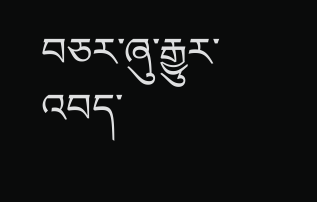བཅར་ཞུ་རྒྱུར་འབད་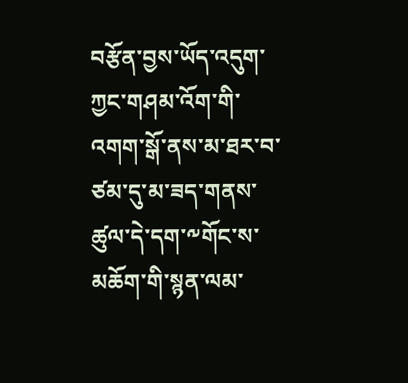བརྩོན་བྱས་ཡོད་འདུག་ཀྱང་གཤམ་འོག་གི་འགག་སྒོ་ནས་མ་ཐར་བ་ཙམ་དུ་མ་ཟད་གནས་ཚུལ་དེ་དག་༸གོང་ས་མཆོག་གི་སྙན་ལམ་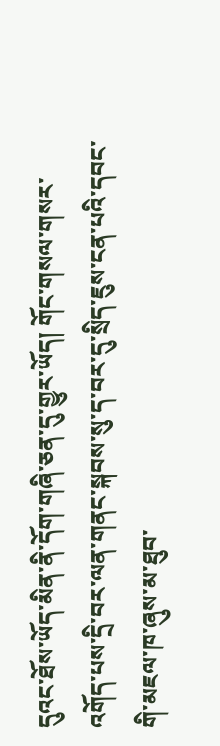དུའང་ཐོས་ཡོད་མིན་ནི་དོག་གཞི་ཅན་དུ་གྱུར་ཡོད། གོང་གསལ་གསར་འགོད་པས་དྲི་བར་ལན་གནང་སྐབས་སུ་ད་བར་དུ་སྲིད་ཇུས་ངན་པའི་དབང་གི་མཇལ་ཁ་ཞུས་མ་ཐུབ་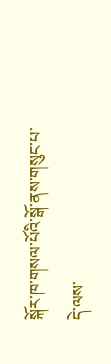སྐོར་ཁ་གསལ་པོའི་སྒོ་ནས་གསུང་པ་དེ་ལས་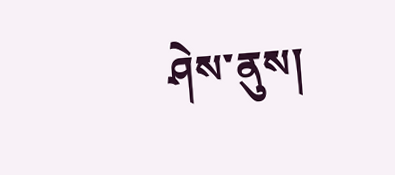ཤེས་ནུས།